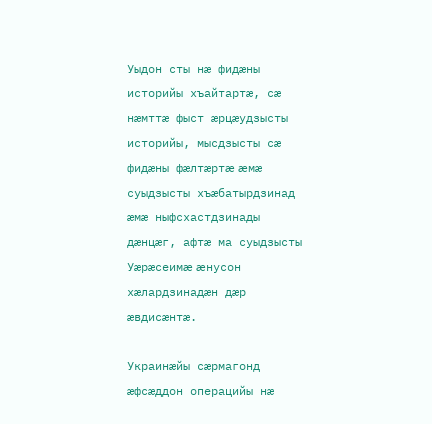Уыдон сты нæ фидæны историйы хъайтартæ, сæ нæмттæ фыст æрцæудзысты историйы, мысдзысты сæ фидæны фæлтæртæ æмæ суыдзысты хъæбатырдзинад æмæ ныфсхастдзинады дæнцæг, афтæ ма суыдзысты Уæрæсеимæ æнусон хæлардзинадæн дæр æвдисæнтæ.

Украинæйы сæрмагонд æфсæддон операцийы нæ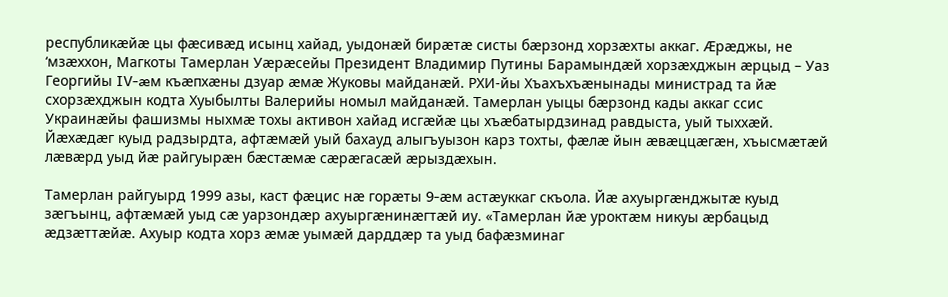республикæйæ цы фæсивæд исынц хайад, уыдонæй бирæтæ систы бæрзонд хорзæхты аккаг. Æрæджы, не ‘мзæххон, Магкоты Тамерлан Уæрæсейы Президент Владимир Путины Барамындæй хорзæхджын æрцыд – Уаз Георгийы IV-æм къæпхæны дзуар æмæ Жуковы майданæй. РХИ-йы Хъахъхъæнынады министрад та йæ схорзæхджын кодта Хуыбылты Валерийы номыл майданæй. Тамерлан уыцы бæрзонд кады аккаг ссис Украинæйы фашизмы ныхмæ тохы активон хайад исгæйæ цы хъæбатырдзинад равдыста, уый тыххæй. Йæхæдæг куыд радзырдта, афтæмæй уый бахауд алыгъуызон карз тохты, фæлæ йын æвæццæгæн, хъысмæтæй лæвæрд уыд йæ райгуырæн бæстæмæ сæрæгасæй æрыздæхын.

Тамерлан райгуырд 1999 азы, каст фæцис нæ горæты 9-æм астæуккаг скъола. Йæ ахуыргæнджытæ куыд зæгъынц, афтæмæй уыд сæ уарзондæр ахуыргæнинæгтæй иу. «Тамерлан йæ уроктæм никуы æрбацыд æдзæттæйæ. Ахуыр кодта хорз æмæ уымæй дарддæр та уыд бафæзминаг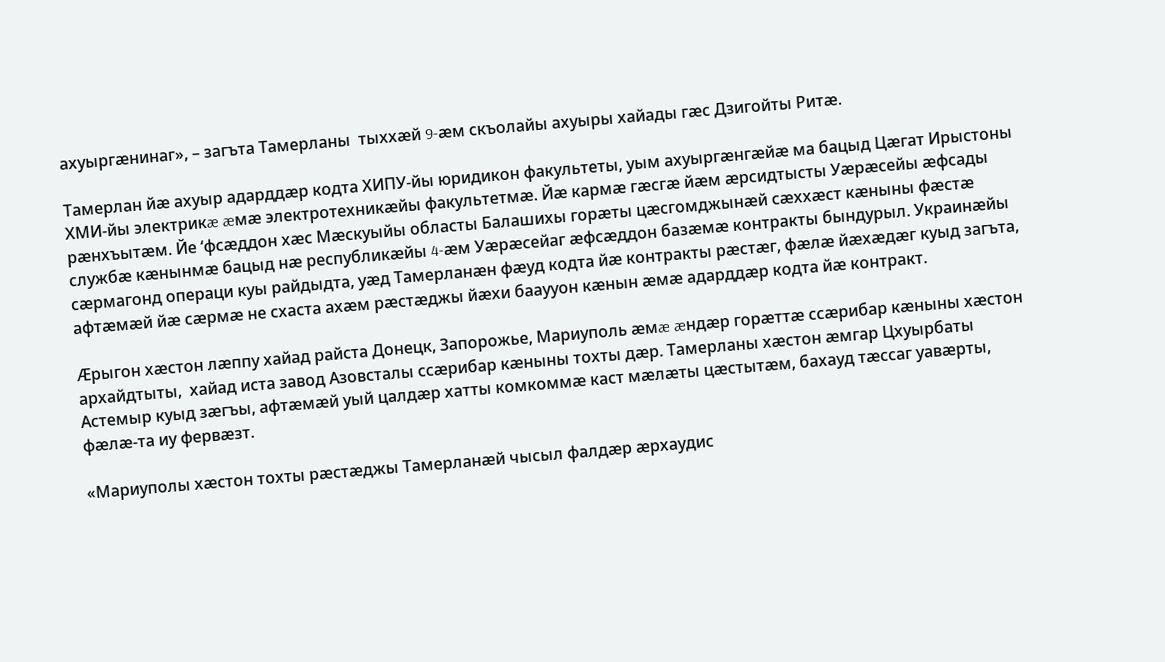ахуыргæнинаг», – загъта Тамерланы  тыххæй 9-æм скъолайы ахуыры хайады гæс Дзигойты Ритæ.

Тамерлан йæ ахуыр адарддæр кодта ХИПУ-йы юридикон факультеты, уым ахуыргæнгæйæ ма бацыд Цæгат Ирыстоны ХМИ-йы электрикæ æмæ электротехникæйы факультетмæ. Йæ кармæ гæсгæ йæм æрсидтысты Уæрæсейы æфсады рæнхъытæм. Йе ‘фсæддон хæс Мæскуыйы областы Балашихы горæты цæсгомджынæй сæххæст кæныны фæстæ службæ кæнынмæ бацыд нæ республикæйы 4-æм Уæрæсейаг æфсæддон базæмæ контракты бындурыл. Украинæйы сæрмагонд операци куы райдыдта, уæд Тамерланæн фæуд кодта йæ контракты рæстæг, фæлæ йæхæдæг куыд загъта, афтæмæй йæ сæрмæ не схаста ахæм рæстæджы йæхи бааууон кæнын æмæ адарддæр кодта йæ контракт.

Æрыгон хæстон лæппу хайад райста Донецк, Запорожье, Мариуполь æмæ æндæр горæттæ ссæрибар кæныны хæстон архайдтыты,  хайад иста завод Азовсталы ссæрибар кæныны тохты дæр. Тамерланы хæстон æмгар Цхуырбаты Астемыр куыд зæгъы, афтæмæй уый цалдæр хатты комкоммæ каст мæлæты цæстытæм, бахауд тæссаг уавæрты, фæлæ-та иу фервæзт.

«Мариуполы хæстон тохты рæстæджы Тамерланæй чысыл фалдæр æрхаудис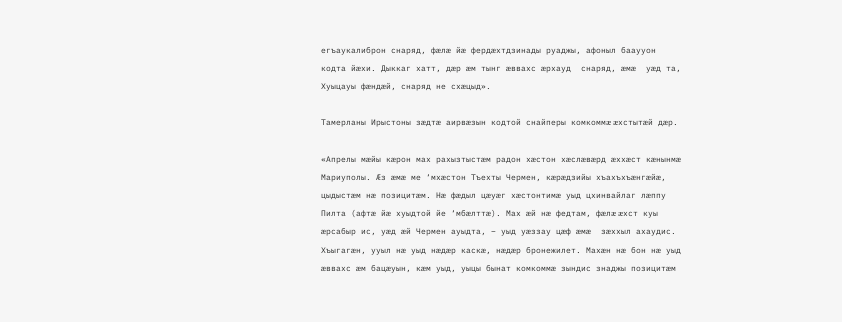егъаукалиброн снаряд, фæлæ йæ фердæхтдзинады руаджы, афоныл бааууон кодта йæхи. Дыккаг хатт, дæр æм тынг æввахс æрхауд  снаряд, æмæ  уæд та, Хуыцауы фæндæй, снаряд не схæцыд».

Тамерланы Ирыстоны зæдтæ аирвæзын кодтой снайперы комкоммæ æхстытæй дæр.

«Апрелы мæйы кæрон мах рахызтыстæм радон хæстон хæслæвæрд æххæст кæнынмæ Мариуполы. Æз æмæ ме ‘мхæстон Тъехты Чермен, кæрæдзийы хъахъхъæнгæйæ, цыдыстæм нæ позицитæм. Нæ фæдыл цæуæг хæстонтимæ уыд цхинвайлаг лæппу Пилта (афтæ йæ хуыдтой йе ‘мбæлттæ). Мах æй нæ федтам, фæлæ æхст куы æрсабыр ис, уæд æй Чермен ауыдта, – уыд уæззау цæф æмæ  зæххыл ахаудис. Хъыгагæн, ууыл нæ уыд нæдæр каскæ, нæдæр бронежилет. Махæн нæ бон нæ уыд æввахс æм бацæуын, кæм уыд, уыцы бынат комкоммæ зындис знаджы позицитæм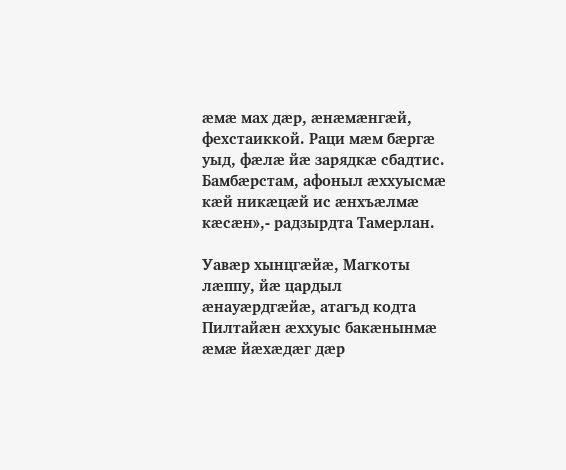æмæ мах дæр, æнæмæнгæй, фехстаиккой. Раци мæм бæргæ уыд, фæлæ йæ зарядкæ сбадтис. Бамбæрстам, афоныл æххуысмæ кæй никæцæй ис æнхъæлмæ кæсæн»,- радзырдта Тамерлан.

Уавæр хынцгæйæ, Магкоты лæппу, йæ цардыл æнауæрдгæйæ, атагъд кодта Пилтайæн æххуыс бакæнынмæ æмæ йæхæдæг дæр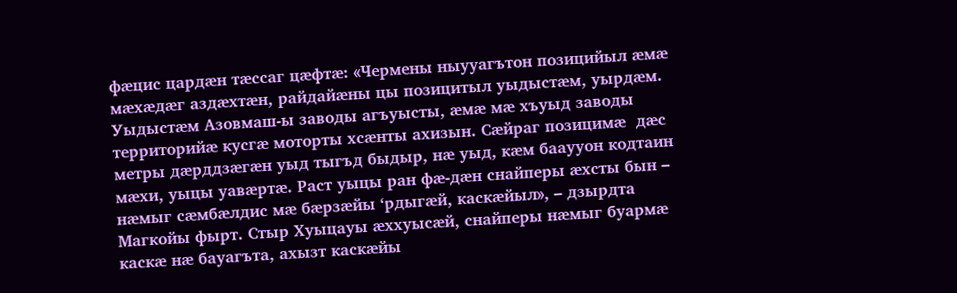фæцис цардæн тæссаг цæфтæ: «Чермены ныууагътон позицийыл æмæ мæхæдæг аздæхтæн, райдайæны цы позицитыл уыдыстæм, уырдæм. Уыдыстæм Азовмаш-ы заводы агъуысты, æмæ мæ хъуыд заводы территорийæ кусгæ моторты хсæнты ахизын. Сæйраг позицимæ  дæс метры дæрддзæгæн уыд тыгъд быдыр, нæ уыд, кæм бааууон кодтаин мæхи, уыцы уавæртæ. Раст уыцы ран фæ-дæн снайперы æхсты бын – нæмыг сæмбæлдис мæ бæрзæйы ‘рдыгæй, каскæйыл», – дзырдта Магкойы фырт. Стыр Хуыцауы æххуысæй, снайперы нæмыг буармæ каскæ нæ бауагъта, ахызт каскæйы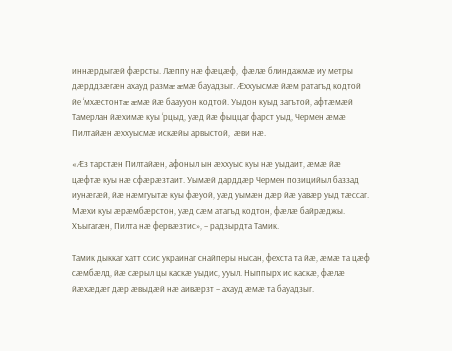иннæрдыгæй фæрсты. Лæппу нæ фæцæф,  фæлæ блиндажмæ иу метры дæрддзæгæн ахауд размæ æмæ бауадзыг. Æххуысмæ йæм ратагъд кодтой йе ‘мхæстонтæ æмæ йæ бааууон кодтой. Уыдон куыд загътой, афтæмæй Тамерлан йæхимæ куы ‘рцыд, уæд йæ фыццаг фарст уыд, Чермен æмæ  Пилтайæн æххуысмæ искæйы арвыстой,  æви нæ.

«Æз тарстæн Пилтайæн, афоныл ын æххуыс куы нæ уыдаит, æмæ йæ цæфтæ куы нæ сфæрæзтаит. Уымæй дарддæр Чермен позицийыл баззад иунæгæй, йæ нæмгуытæ куы фæуой, уæд уымæн дæр йæ уавæр уыд тæссаг. Мæхи куы æрæмбæрстон, уæд сæм атагъд кодтон, фæлæ байрæджы. Хъыгагæн, Пилта нæ фервæзтис», – радзырдта Тамик.

Тамик дыккаг хатт ссис украинаг снайперы нысан, фехста та йæ, æмæ та цæф сæмбæлд, йæ сæрыл цы каскæ уыдис, ууыл. Ныппырх ис каскæ, фæлæ йæхæдæг дæр æвыдæй нæ аивæрзт – ахауд æмæ та бауадзыг.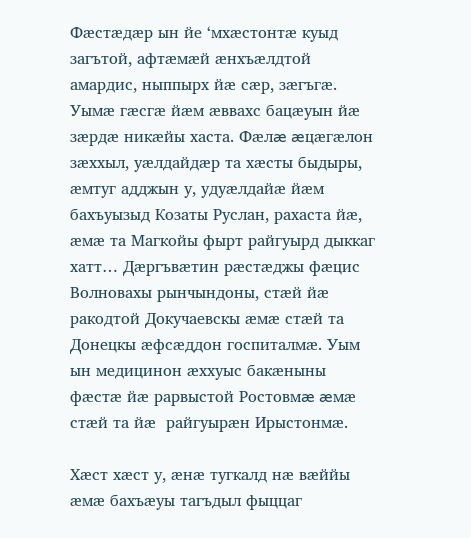Фæстæдæр ын йе ‘мхæстонтæ куыд загътой, афтæмæй æнхъæлдтой амардис, ныппырх йæ сæр, зæгъгæ. Уымæ гæсгæ йæм æввахс бацæуын йæ зæрдæ никæйы хаста. Фæлæ æцæгæлон зæххыл, уæлдайдæр та хæсты быдыры, æмтуг адджын у, удуæлдайæ йæм бахъуызыд Козаты Руслан, рахаста йæ, æмæ та Магкойы фырт райгуырд дыккаг хатт… Дæргъвæтин рæстæджы фæцис Волновахы рынчындоны, стæй йæ ракодтой Докучаевскы æмæ стæй та Донецкы æфсæддон госпиталмæ. Уым ын медицинон æххуыс бакæныны фæстæ йæ рарвыстой Ростовмæ æмæ стæй та йæ  райгуырæн Ирыстонмæ.

Хæст хæст у, æнæ тугкалд нæ вæййы æмæ бахъæуы тагъдыл фыццаг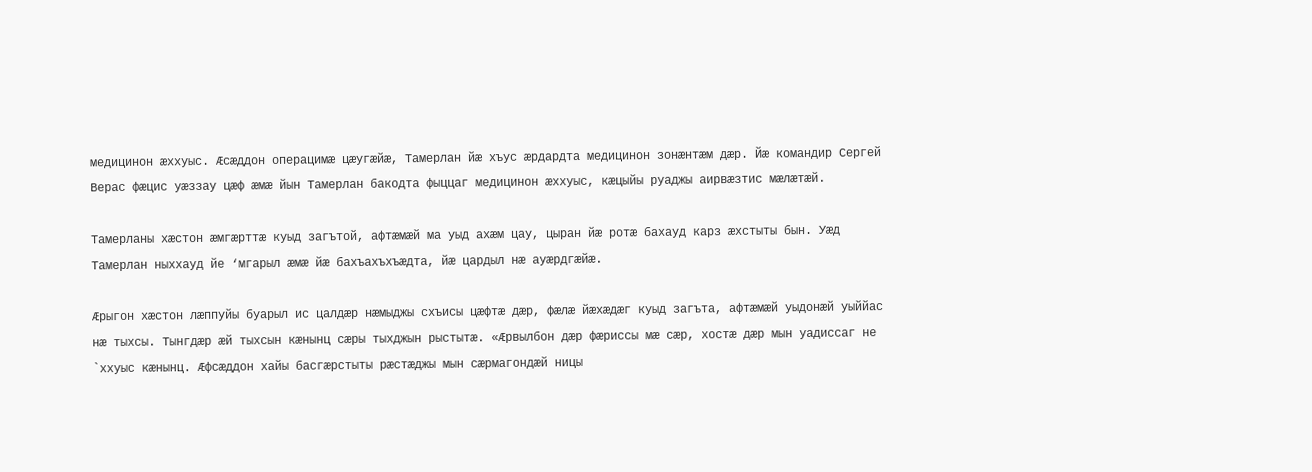медицинон æххуыс. Æсæддон операцимæ цæугæйæ, Тамерлан йæ хъус æрдардта медицинон зонæнтæм дæр. Йæ командир Сергей Верас фæцис уæззау цæф æмæ йын Тамерлан бакодта фыццаг медицинон æххуыс, кæцыйы руаджы аирвæзтис мæлæтæй.

Тамерланы хæстон æмгæрттæ куыд загътой, афтæмæй ма уыд ахæм цау, цыран йæ ротæ бахауд карз æхстыты бын. Уæд Тамерлан ныххауд йе ‘мгарыл æмæ йæ бахъахъхъæдта, йæ цардыл нæ ауæрдгæйæ.

Æрыгон хæстон лæппуйы буарыл ис цалдæр нæмыджы схъисы цæфтæ дæр, фæлæ йæхæдæг куыд загъта, афтæмæй уыдонæй уыййас нæ тыхсы. Тынгдæр æй тыхсын кæнынц сæры тыхджын рыстытæ. «Æрвылбон дæр фæриссы мæ сæр, хостæ дæр мын уадиссаг не `ххуыс кæнынц. Æфсæддон хайы басгæрстыты рæстæджы мын сæрмагондæй ницы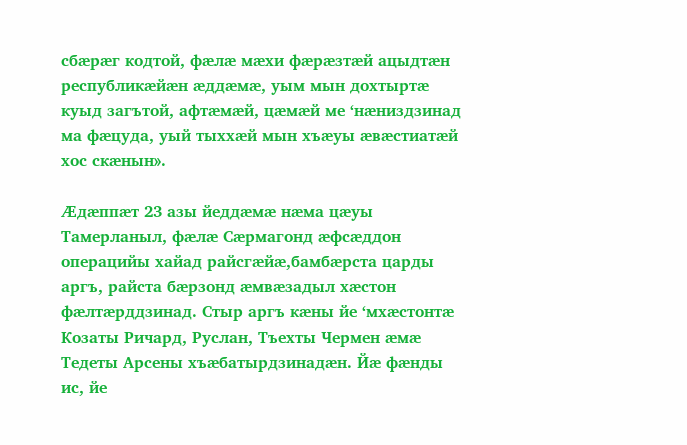сбæрæг кодтой, фæлæ мæхи фæрæзтæй ацыдтæн республикæйæн æддæмæ, уым мын дохтыртæ куыд загътой, афтæмæй, цæмæй ме ‘нæниздзинад ма фæцуда, уый тыххæй мын хъæуы æвæстиатæй хос скæнын».

Æдæппæт 23 азы йеддæмæ нæма цæуы Тамерланыл, фæлæ Сæрмагонд æфсæддон операцийы хайад райсгæйæ,бамбæрста царды аргъ, райста бæрзонд æмвæзадыл хæстон фæлтæрддзинад. Стыр аргъ кæны йе ‘мхæстонтæ Козаты Ричард, Руслан, Тъехты Чермен æмæ Тедеты Арсены хъæбатырдзинадæн. Йæ фæнды ис, йе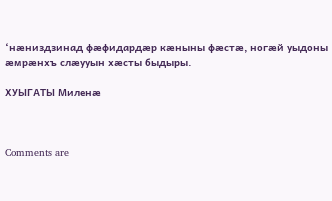‘нæниздзинад фæфидардæр кæныны фæстæ, ногæй уыдоны æмрæнхъ слæууын хæсты быдыры.

ХУЫГАТЫ Миленæ



Comments are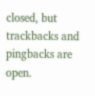closed, but trackbacks and pingbacks are open.